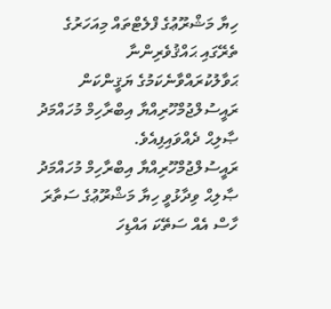ހިޔާ މަޝްރޫޢުގެ ފްލެޓްތައް މިއަހަރުގެ ތެރޭގައި ޙައްޤުވެރިންނާ ޙަވާލުކުރައްވާނެކަމުގެ ޔަޤީންކަން ރައީސުލްޖުމްހޫރިއްޔާ އިބްރާހިމް މުހައްމަދު ޞާލިޙް ދެއްވައިފިއެވެ.
ރައީސުލްޖުމްހޫރިއްޔާ އިބްރާހިމް މުހައްމަދު ޞާލިޙް ވިދާޅުވީ ހިޔާ މަޝްރޫޢުގެ ސަތާރަ ހާސް އެއް ސަތޭކަ އައްޑިހަ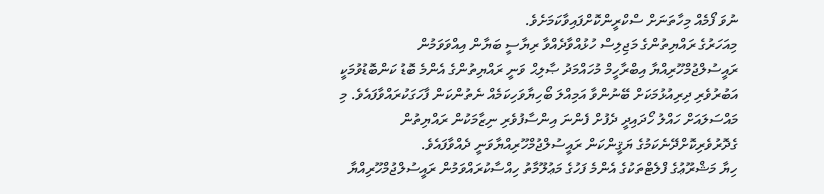ނުވަ ފޯމެއް މިހާތަނަށް ސްކްރީންކޮށްފައިވާކަމަށެވެ.
މިއަހަރުގެ ރައްޔިތުންގެ މަޖިލިސް ހުޅުއްވާދެއްވާ ރިޔާސީ ބަޔާން އިއްވަވަމުން ރައީސުލްޖުމްހޫރިއްޔާ އިބްރާހީމް މުހައްމަދު ޞާލިޙް ވަނީ ރައްޔިތުންގެ އެންމެ ބޮޑު ކަންބޮޑުވުމަކީ އަބުރުވެރި ދިރިއުޅުމަކަށް ބޭނުންވާ އަމިއްލަ ބޯހިޔާވަހިކަމެއް ނެތުންކަން ފާހަގަކުރައްވާފައެވެ. މި މައްސަލައަށް ހައްލު ހޯދައިދީ ދެފުށް ފެންނަ އިންސާފުވެރި ނިޒާމަކުން ރައްޔިތުން ގެދޮރުވެރިކޮށްދޭނެކަމުގެ ޔަޤީންކަން ރައީސުލްޖުމްހޫރިއްޔާވަނީ ދެއްވާފައެވެ.
ހިޔާ މަޝްރޫޢުގެ ފްލެޓްތަކުގެ އެންމެ ފަހުގެ މަޢުލޫމާތު ހިއްސާކުރައްވަމުން ރައީސުލްޖުމްހޫރިއްޔާ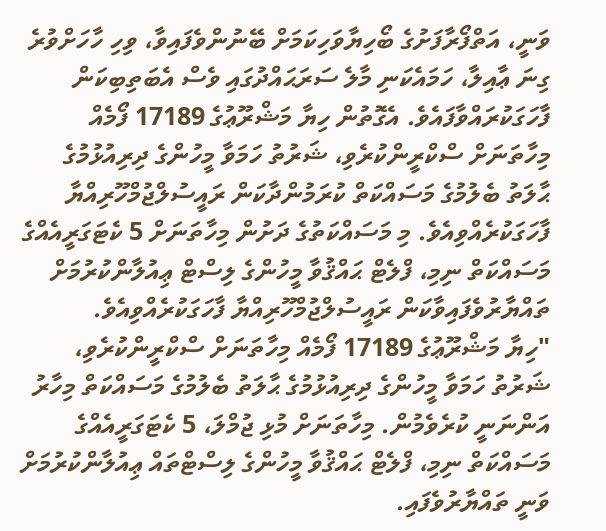ވަނީ، އަތްފޯރާފަށުގެ ބޯހިޔާވަހިކަމަށް ބޭނުންވެފައިވާ، ވިހި ހާހަށްވުރެ ގިނަ ޢާއިލާ، ހަމައެކަނި މާލެ ސަރަޙައްދުގައި ވެސް އެބަތިބިކަން ފާހަގަކުރައްވާފައެވެ. އެގޮތުން ހިޔާ މަޝްރޫޢުގެ 17189 ފޯމެއް މިހާތަނަށް ސްކްރީންކުރެވި، ޝަރުތު ހަމަވާ މީހުންގެ ދިރިއުޅުމުގެ ޙާލަތު ބެލުމުގެ މަސައްކަތް ކުރަމުންދާކަން ރައީސުލްޖުމްހޫރިއްޔާ ފާހަގަކުރެއްވިއެވެ. މި މަސައްކަތުގެ ދަށުން މިހާތަނަށް 5 ކެޓަގަރީއެއްގެ މަސައްކަތް ނިމި، ފްލެޓް ޙައްޤުވާ މީހުންގެ ލިސްޓް ޢިއުލާންކުރުމަށް ތައްޔާރުވެފައިވާކަން ރައީސުލްޖުމްހޫރިއްޔާ ފާހަގަކުރެއްވިއެވެ.
"ހިޔާ މަޝްރޫޢުގެ 17189 ފޯމެއް މިހާތަނަށް ސްކްރީންކުރެވި، ޝަރުތު ހަމަވާ މީހުންގެ ދިރިއުޅުމުގެ ޙާލަތު ބެލުމުގެ މަސައްކަތް މިހާރު އަންނަނީ ކުރެވެމުން. މިހާތަނަށް މުޅި ޖުމްލަ، 5 ކެޓަގަރީއެއްގެ މަސައްކަތް ނިމި، ފްލެޓް ޙައްޤުވާ މީހުންގެ ލިސްޓްތައް ޢިއުލާންކުރުމަށް ވަނީ ތައްޔާރުވެފައި.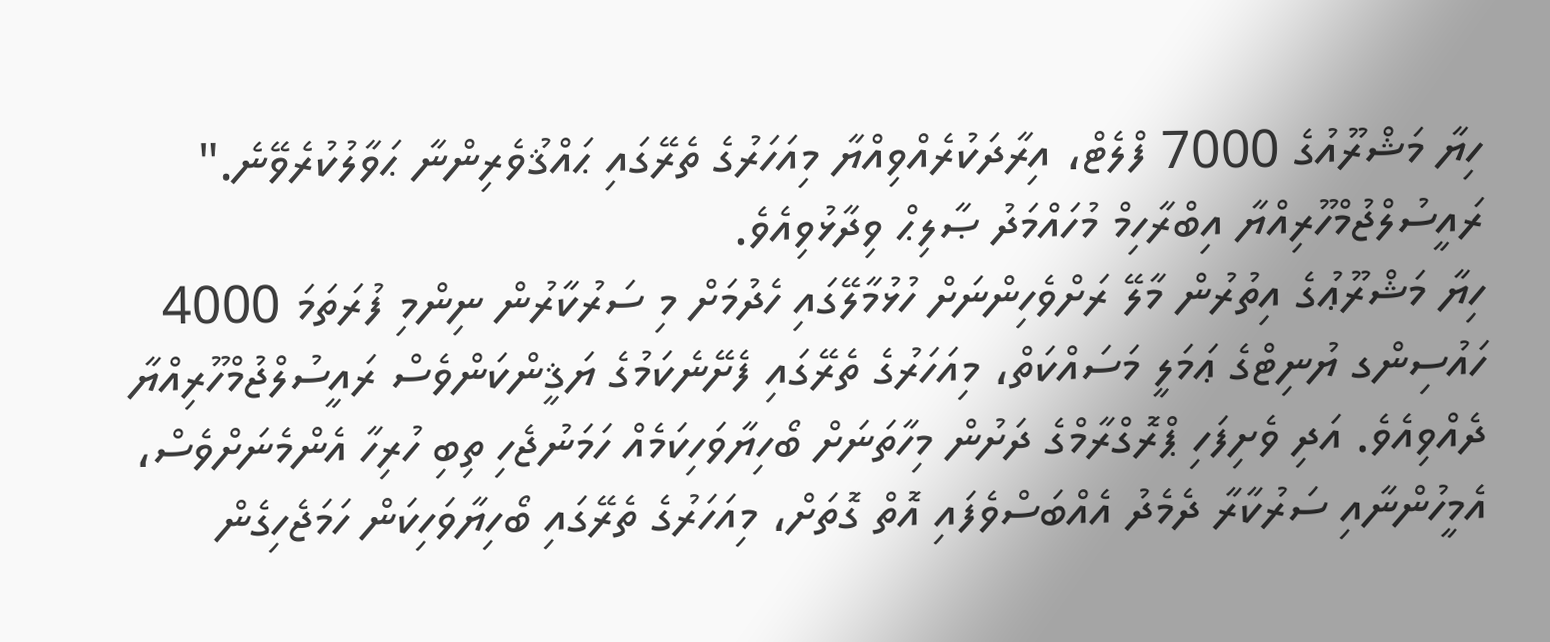ހިޔާ މަޝްރޫއުގެ 7000 ފްލެޓް، އިރާދަކުރެއްވިއްޔާ މިއަހަރުގެ ތެރޭގައި ޙައްޤުވެރިންނާ ޙަވާލުކުރެވޭނެ." ރައީސުލްޖުމްހޫރިއްޔާ އިބްރާހިމް މުހައްމަދު ޞާލިޙް ވިދާޅުވިއެވެ.
ހިޔާ މަޝްރޫޢުގެ އިތުރުން މާލޭ ރަށްވެހިންނަށް ހުޅުމާލޭގައި ހެދުމަށް މި ސަރުކާރުން ނިންމި ފުރަތަމަ 4000 ހައުސިންގ ޔުނިޓްގެ ޢަމަލީ މަސައްކަތް، މިއަހަރުގެ ތެރޭގައި ފެށޭނެކަމުގެ ޔަޤީންކަންވެސް ރައީސުލްޖުމްހޫރިއްޔާ ދެއްވިއެވެ. އަދި ވެށިފަހި ޕްރޮގްރާމްގެ ދަށުން މިހާތަނަށް ބޯހިޔާވަހިކަމެއް ހަމަނުޖެހި ތިބި ހުރިހާ އެންމެނަށްވެސް، އެމީހުންނާއި ސަރުކާރާ ދެމެދު އެއްބަސްވެފައި އޮތް ގޮތަށް، މިއަހަރުގެ ތެރޭގައި ބޯހިޔާވަހިކަން ހަމަޖެހިގެން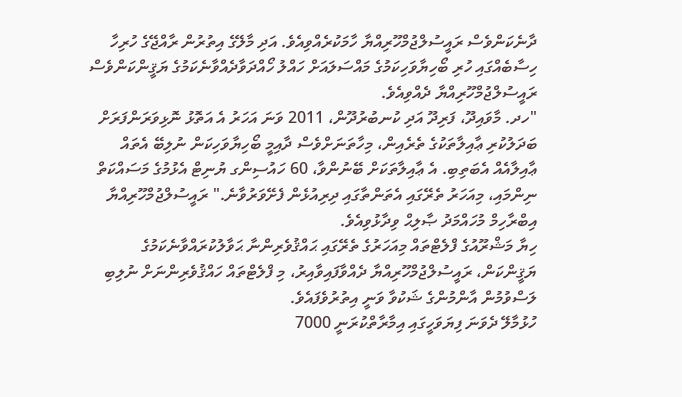ދާނެކަންވެސް ރައީސުލްޖުމްހޫރިއްޔާ ހާމަކުރެއްވިއެވެ. އަދި މާލޭގެ އިތުރުން ރާއްޖޭގެ ހުރިހާ ހިސާބެއްގައި ހުރި ބޯހިޔާވަހިކަމުގެ މައްސަލައަށް ހައްލު ހޯއްދަވާދެއްވާނެކަމުގެ ޔަޤީންކަންވެސް ރައީސުލްޖުމްހޫރިއްޔާ ދެއްވިއެވެ.
"ހދ. މާވައިދޫ، ފަރިދޫ އަދި ކުނބުރުދޫން، 2011 ވަނަ އަހަރު އެ އަތޮޅު ނޮޅިވަރަންފަރަށް ބަދަލުކުރި ޢާއިލާތަކުގެ ތެރެއިން، މިހާތަނަށްވެސް ދާއިމީ ބޯހިޔާވަހިކަން ނުލިބޭ އެތައް ޢާއިލާއެއް އެބަތިބި. އެ ޢާއިލާތަކަށް ބޭނުންވާ، 60 ހައުސިންގ ޔުނިޓް އެޅުމުގެ މަސައްކަތް ނިންމައި، މިއަހަރު ތެރޭގައި އެތަންތާގައި ދިރިއުޅެން ފެށޭވަރުވާނެ." ރައީސުލްޖުމްހޫރިއްޔާ އިބްރާހިމް މުހައްމަދު ޞާލިޙް ވިދާޅުވިއެވެ.
ހިޔާ މަޝްރޫއުގެ ފްލެޓްތައް މިއަހަރުގެ ތެރޭގައި ޙައްޤުވެރިންނާ ޙަވާލުކުރައްވާނެކަމުގެ ޔަޤީންކަން، ރައީސުލްޖުމްހޫރިއްޔާ ދެއްވާފައިވާއިރު، މި ފްލެޓްތައް ހައްޤުވެރިންނަށް ނުލިބި ލަސްވުމުން އާންމުންގެ ޝަކުވާ ވަނީ އިތުރުވެފައެވެ.
ހުޅުމާލޭ ދެވަނަ ފިޔަވަހީގައި އިމާރާތްކުރަނީ 7000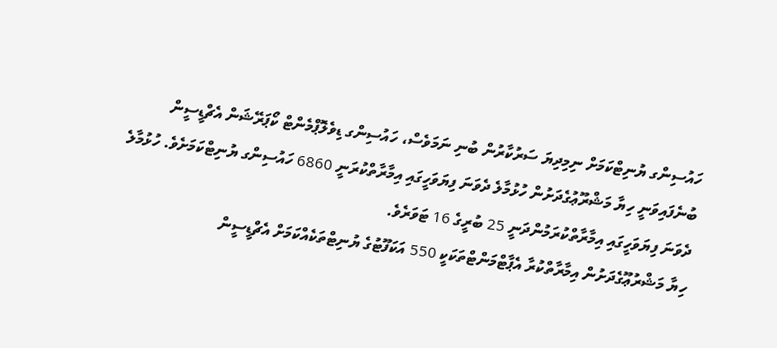ހައުސިންގ ޔުނިޓްކަމަށް ނިމިދިޔަ ސަރުކާރުން ބުނި ނަމަވެސް، ހައުސިންގ ޑިވެލޮޕްމެންޓް ކޯޕަރޭޝަން އެޗްޑީސީން ބުނެފައިވަނީ ހިޔާ މަޝްރޫޢުގެދަށުން ހުޅުމާލެ ދެވަނަ ފިޔަވަހީގައި އިމާރާތްކުރަނީ 6860 ހައުސިންގ ޔުނިޓްކަމަށެވެ. ހުޅުމާލެ ދެވަނަ ފިޔަވަހީގައި އިމާރާތްކުރަމުންދަނީ 25 ބުރީގެ 16 ޓަވަރެވެ.
ހިޔާ މަޝްރުޢޫގެދަށުން އިމާރާތްކުރާ އެޕާޓްމަންޓްތަކަކީ 550 އަކަފޫޓުގެ ޔުނިޓްތަކެއްކަމަށް އެޗްޑީސީން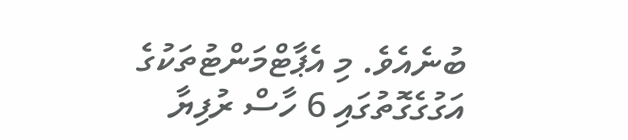ބުނެއެވެ. މި އެޕާޓްމަންޓުތަކުގެ އަގުގެގޮތުގައި 6 ހާސް ރުފިޔާ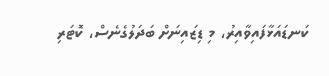ކަނޑައަޅާފައިވާއިރު، މި ޑިޒައިނަށް ބަދަލުގެނެސް، ކޮޓަރި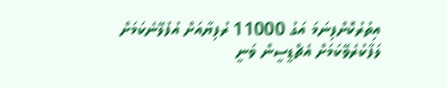އިތުރުކޮށްފިނަމަ އަގު 11000 ރުފިޔާއަށް އުފުލޭނެކަމަށް ލަފާކުރެވޭކަމަށް އެޗްޑީސީން ވަނީ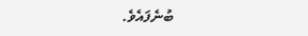ބުނެފައެވެ.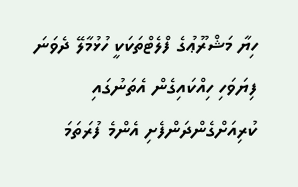ހިޔާ މަޝްރޫޢުގެ ފްލެޓްތަކަކީ ހުޅުމާލޭ ދެވަނަ ފިޔަވަހި ހިއްކައިގެން އެތަނުގައި ކުރިއަށްގެންދަންފެށި އެންމެ ފުރަތަމަ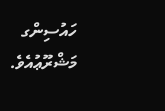ހައުސިންގ މަޝްރޫޢުއެވެ.